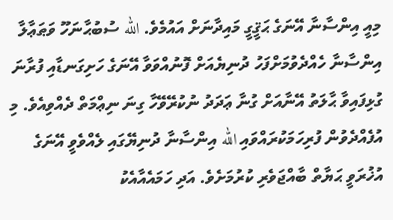މިއީ އިންސާނާ އޭނަގެ ޙަޤީގީ މައިދާނަށް އައުމެވެ. الله ސުބުޙާނަހޫ ވަޠަޢާލާ އިންސާނާ ހެއްދެވުމަށްފަހު ދުނިޔެއަށް ފޮނުއްވަވާ އޭނަގެ ހަށިގަނޑާއި ފުރާނަ ގުޅިފައިވާ ޙާލަތު އޭނާއަށް ގުނާ ޢަދަދު ނުކުރޭވޭހާ ގިނަ ނިޢްމަތް ދެއްވިއެވެ. މި އުފެއްދެވުން ފުރިހަމަކުރައްވައި الله އިންސާނާ ދުނިޔޭގައި ލެއްވެވީ އޭނަގެ އުޚުރަވީ ޙަޔާތް ބާއްޖަވެރި ކުރުމަށެވެ. އަދި ހަމައެއާއެކު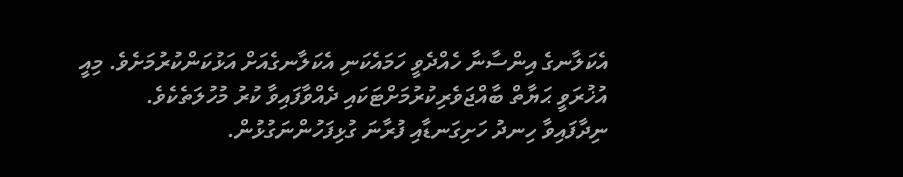އެކަލާނގެ އިންސާނާ ހެއްދެވީ ހަމައެކަނި އެކަލާނގެއަށް އަޅުކަންކުރުމަށެވެ. މިއީ އުޚުރަވީ ޙަޔާތް ބާއްޖަވެރިކުރުމަށްޓަކައި ދެއްވާފައިވާ ކުރު މުހުލަތެކެވެ.
ނިދާފައިވާ ހިނދު ހަށިގަނޑާއި ފުރާނަ ގުޅިފަހުންނަގުޅުން.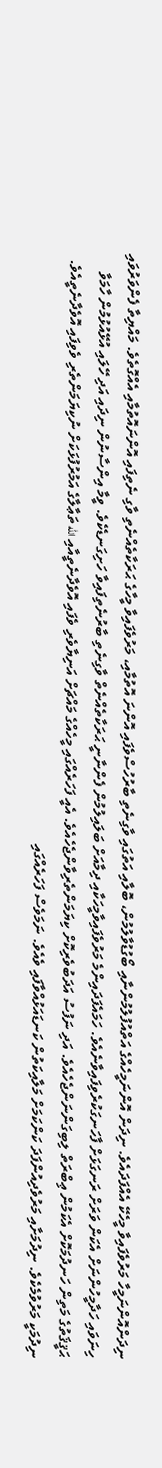ނިދަންއޮންނަމީހާ މަރުވެފައިވާ މީހެކޭ އެއްފަދައެވެ. ނިދަން އޮންނަމީހެއްގެ އަތްއުފުލުމުންނާއި ބޯގުޑުވާލުމުން، ބޮލާއި އަތުގައި ވާގިނެތި ބާރުހުސްވެފައި އޮންނަ އޮތުމާއި، މަރުވެފައިވާ މީހާގެ ޙަރަކާތެއްނެތި ވާގި ނެތިފައި އޮންނައޮތުމާއި އެއްގޮތެވެ. މައްޔިތާ ފެންވަރުވައި ހިނަވައި ހަދާމީހުންނަށް އެކަން ވަރަށް ރަނގަޅަށް ފާހަނގަކުރެވިފައިވާނެއެވެ. ހަމައެފަދައިންމެ މަރުވެފައިވާމީހަކާއި ދިމާއަށް ބަލައިލުމުން ފެންނާނީ ޙަރަކާތެއްނެތް ވާގިނެތި ބާރުނެތިފައިވާ ހަށިގަނޑެކެވެ. ވީމާ އިންސާނުން ނިދައި އަދި ހޭލައި އުޅޭއުޅުމުން ހާމަވާ ޙަޤީޤަތުގެ މަތިން ހަނދުމަކޮށް އެކަމުން ޢިބްރަތް ލިބިގަންނަންޖެހެއެވެ. އަދި ނަފުސު އަދަބުވެރިކޮށް ކިޔަމަންތެރިވާންޖެހެއެވެ. އެއީ ފަހަރެއްގައި މީހެއްގެ މައްޗަށް އަނިޔާވެރި ވެފައި އޮވެދާނެތީއާއި الله ތަޢާލާގެ އަމުރުފުޅަކަށް ނުކިޔަމަންތެރި ވެވިފައި އޮވެދާނެތީއެވެ. ނިދުމަކީ މަރުވުމެކެވެ. ނިދުމަށާއި މަރުވެދިއުންފަދަ ކަންކަމަށް މަލާއިކަތުން ކަނޑައަޅުއްވާފައި ވެއެވެ. ނަމަވެސް ފަހަރެއްގައި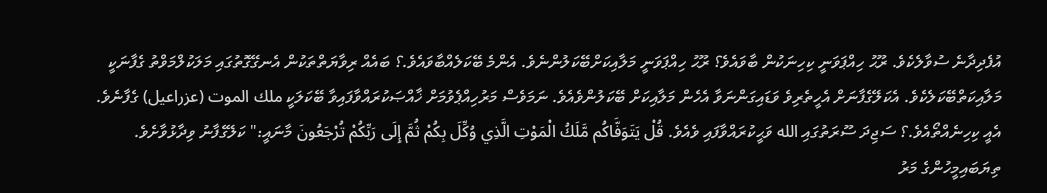އުފެދިދާނެ ސުވާލެކެވެ. ރޫޙު ހިއްޕަވަނީ ކިހިނަކުން ބާވައެވެ؟ ރޫޙު ހިއްޕަވަނީ މަލާއިކަށްބޭކަލުންނެވެ. އެންމެ ބޭކަލެއްބާވައެވެ.؟ ބައެއް ރިވާޔަތްތަކުން އެނގޭގޮތުގައި މަލަކުލްމަވްތު ގެފާނަކީ މަލާއިކަތްބޭކަލެކެވެ. އެކަލޭގެފާނަށް އެހީތެރިވެ ވަޑައިގަންނަވާ އެހެން މަލާއިކަށް ބޭކަލުންވެއެވެ. ނަމަވެސް މަރުހިއްޕެވުމަށް ޚާއްޞަކުރައްވާފައިވާ ބޭކަލަކީ ملك الموت (عزراعيل) ގެފާނެވެ. އެއީ ކިހިނެއްތޯއެވެ.؟ ސަޖިދަ ސޫރަތުގައި الله ވަޙީކުރައްވާފައި ވެއެވެ. قُلْ يَتَوَفَّاكُم مَّلَكُ الْمَوْتِ الَّذِي وُكِّلَ بِكُمْ ثُمَّ إِلَى رَبِّكُمْ تُرْجَعُونَ މާނައީ:" ކަލޭގެފާނު ވިދާޅުވާށެވެ. ތިޔަބައިމީހުންގެ މަރު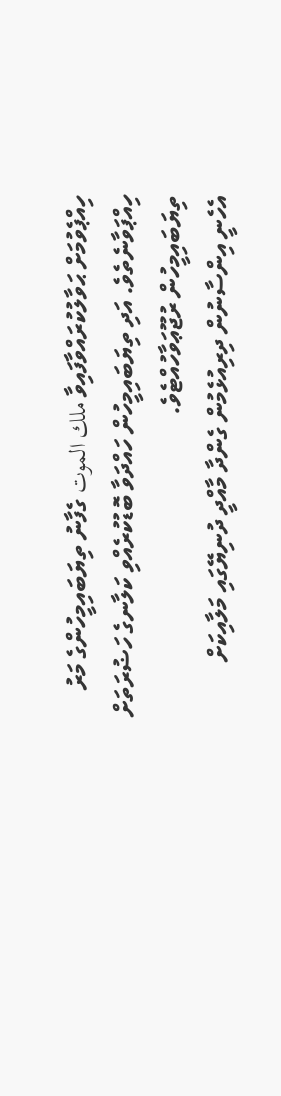ހިއްޕެވުމަށް ޙަވާލުކުރައްވާފައިވާ ملك الموت ގެފާނު ތިޔަބައިމީހުންގެ މަރު ހިއްޕަވާނެތެވެ. އަދި ތިޔަބައިމީހުން ހައްދަވާ ބޮޑުކުރެއްވި ކަލާނގެ ހަޟުރަތަށް ތިޔަބައިމީހުން ރުޖޫޢަވާހުއްޓެވެ.
އެހެނީ އިންސާނުން ދިރިއުޅެމުން ގެންދާ މާއްދީ ދުނިޔޭގައި މަލާއިކަށް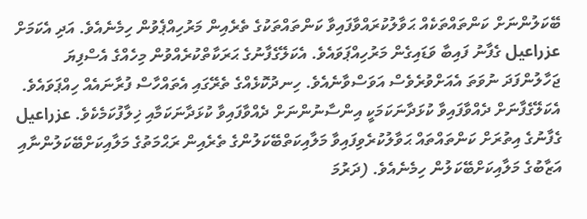ބޭކަލުންނަށް ކަންތައްތަކެއް ޙަވާލުކުރައްވާފައިވާ ކަންތައްތަކުގެ ތެރެއިން މަރުހިއްޕެވުން ހިމެނެއެވެ. އަދި އެކަމަށް عزراعيل ގެފާނު ފައިބާ ވަޑައިގެން މަރުހިއްޕަވައެވެ. އެކަލޭގެފާނުގެ ޙަރަކާތްކުރެއްވުން މިހެއްގެ އެސްފިޔަ ޖަހާލުންފަދަ ނުވަތަ އެއަށްވުރެވެސް އަވަސްވާނެއެވެ. ހިނދުކޮޅެއްގެ ތެރޭގައި އެތައްހާސް ފުރާނައެއް ހިއްޕަވައެވެ. އެކަލޭގެފާނަށް ދެއްވާފައިވާ ކުޅަދާނަކަމަކީ އިންސާނުންނަށް ދެއްވާފައިވާ ކުޅަދާނަކަމާއި ޚިލާފުކަމެކެވެ. عزراعيل ގެފާނުގެ އިތުރަށް ކަންތައްތައް ޙަވާލުކުރެވިފައިވާ މަލާއިކަތްބޭކަލުންގެ ތެރެއިން ރަޙްމަތުގެ މަލާއިކަށްބޭކަލުންނާއި އަޒާބުގެ މަލާއިކަށްބޭކަލުން ހިމެނެއެވެ. (ދަރުމަ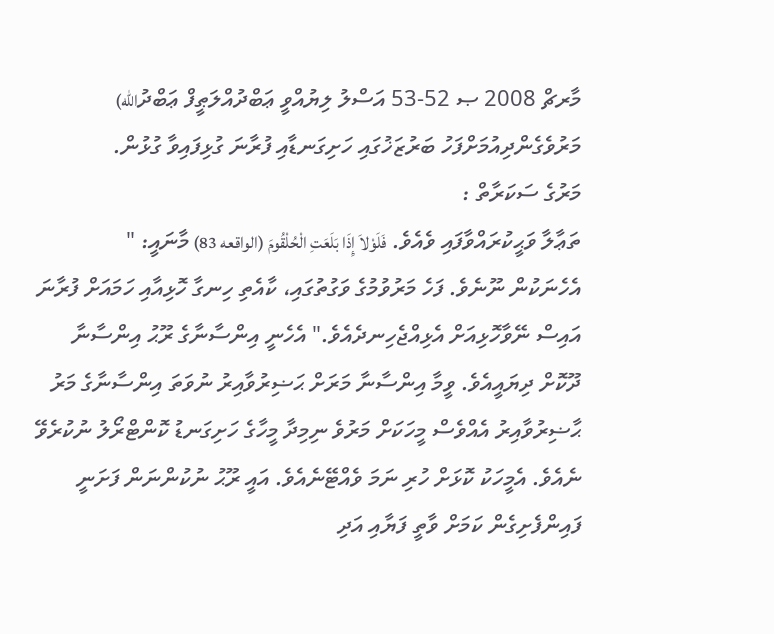މާރޗް 2008 ޞ 52-53 އަސްލު ލިޔުއްވީ ޢަބްދުއްލަޠީފް ޢަބްދުالله)
މަރުވެގެންދިއުމަށްފަހު ބަރުޒަޚުގައި ހަށިގަނޑާއި ފުރާނަ ގުޅިފައިވާ ގުޅުން.
މަރުގެ ސަކަރާތް :
ތަޢާލާ ވަޙީކުރައްވާފައި ވެއެވެ. فَلَوْلاَ إِذَا بَلَعَتِ الْحُلْقُومَ (الواقعه 83) މާނައީ: " އެހެނަކުން ނޫނެވެ. ފަހެ މަރުވުމުގެ ވަގުތުގައި، ކާއެތި ހިނގާ ހޮޅިއާއި ހަމައަށް ފުރާނަ އައިސް ނޭވާހޮޅިއަށް އެޅިއްޖެހިނދެއެވެ." އެހެނީ އިންސާނާގެ ރޫޙު އިންސާނާ ދޫކޮށް ދިޔައީއެވެ. ވީމާ އިންސާނާ މަރަށް ޙަޟިރުވާއިރު ނުވަތަ އިންސާނާގެ މަރު ޙާޟިރުވާއިރު އެއްވެސް މީހަކަށް މަރުވެ ނިމިދާ މީހާގެ ހަށިގަނޑު ކޮންޓްރޯލު ނުކުރެވޭ ނެއެވެ. އެމީހަކު ކޮޅަށް ހުރި ނަމަ ވެއްޓޭނެއެވެ. އައީ ރޫޙު ނުކުންނަން ފަށަނީ ފައިންފެށިގެން ކަމަށް ވާތީ ފަޔާއި އަދި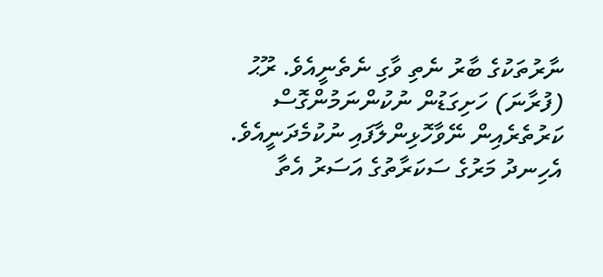ނާރުތަކުގެ ބާރު ނެތި ވާގި ނެތެނީއެވެ. ރޫޙު (ފުރާނަ) ހަށިގަޑުން ނުކުންނަމުންގޮސް ކަރުތެރެއިން ނޭވާހޮޅިންލާފައި ނުކުމެދަނީއެވެ. އެހިނދު މަރުގެ ސަކަރާތުގެ އަސަރު އެތާ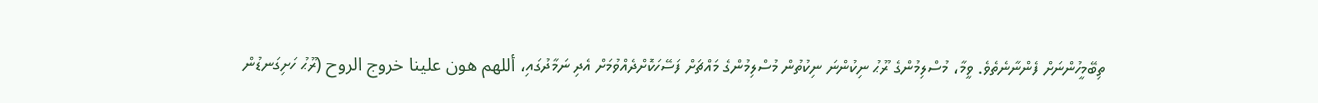ތިބޭމީހުންނަށް ފެންނާނެތެވެ. ވީމާ، މުސްލިމުންގެ ރޫޙު ނިކުންނަ ނިކުތުން މުސްލިމުންގެ މައްޗަށް ފަސޭހަކޮށްދެއްވުމަށް އެދި ނަމާދުގައި، أللهم هون علينا خروج الروح (ރޫޙު ހަށިގަނޑުން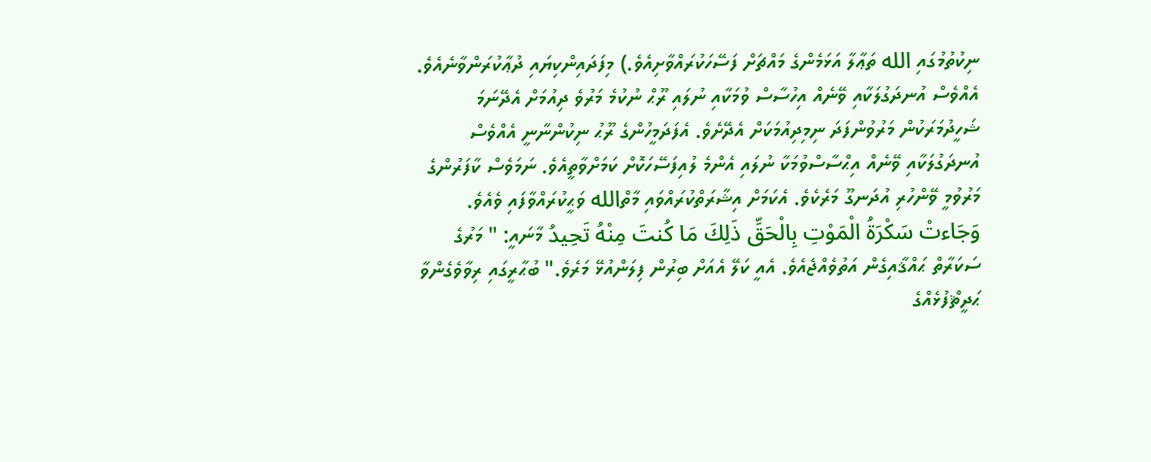ނިކުތުމުގައި الله ތަޢާލާ އަޅަމެންގެ މައްޗަށް ފަސޭހަކުރައްވާށިއެވެ.) މިފަދައިންކިޔައި ދުޢާކުރަންވާނެއެވެ.
އެއްވެސް އުނދަގުލަކާއި ވޭނެއް އިހުސާސް ވުމަކާއި ނުލައި ރޫޙް ނުކުމެ މަރުވެ ދިއުމަށް އެދޭނަމަ ޝަހީދުމަރަކުން މަރުވުންފަދަ ނިމިދިއުމަކަށް އެދޭށެވެ. އެފަދަމީހުންގެ ރޫޙު ނިކުންނާނީ އެއްވެސް އުނދަގުލަކާއި ވޭނެއް އިޙްސާސްވުމަކާ ނުލައި އެންމެ ލުއިފަސޭހަކޮށް ކަމަށްވާތީއެވެ. ނަމަވެސް ކާފަރުންގެ މަރުވުމީ ވޭންހުރި އުދަނގޫ މަރެކެވެ. އެކަމަށް އިޝާރަތްކުރައްވައި މާތްالله ވަޙީކުރައްވާފައި ވެއެވެ. وَجَاءتْ سَكْرَةُ الْمَوْتِ بِالْحَقِّ ذَلِكَ مَا كُنتَ مِنْهُ تَحِيدُ މާނައީ: " މަރުގެ ސަކަރާތް ޙައްޤާއިގެން އަތުވެއްޖެއެވެ. އެއީ ކަލޭ އެއަށް ބިރުން ފިލަންއުޅޭ މަރެވެ." ބުޙާރީގައި ރިވާވެގެންވާ ޙަދީޘްފުޅެއްގެ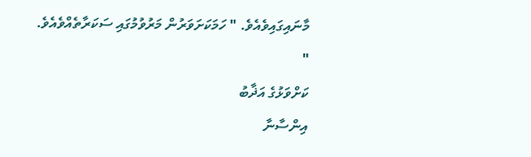މާނައިގައިވެއެވެ. " ހަމަކަށަވަރުން މަރުވުމުގައި ސަކަރާތެއްވެއެވެ. "
ކަށްވަޅުގެ އަޛާބު
އިންސާނާ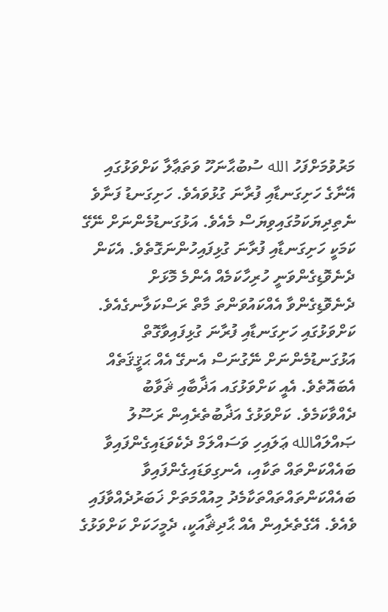މަރުވުމަށްފަހު الله ސުބުޙާނަހޫ ވަތަޢާލާ ކަށްވަޅުގައި އޭނާގެ ހަށިގަނޑާއި ފުރާނަ ގުޅުވައެވެ. ހަށިގަނޑު ފަނާވެ ނެތިދިޔަކަމުގައިވިޔަސް މެއެވެ. އަޅުގަނޑުމެންނަށް ނޭގޭ ކަމަކީ ހަށިގަނޑާއި ފުރާނަ ގުޅިފައިހުންނަގޮތެވެ. އެކަން ދެނެވޮޑިގެންވަނީ ހުރިހާކަމެއް އެންމެ މޮޅަށް ދެނެވޮޑިގެންވާ އެއްކައުވަންތަ މާތް ރަސްކަލާނގެއެވެ. ކަށްވަޅުގައި ހަށިގަނޑާއި ފުރާނަ ގުޅިފައިވާގޮތް އަޅުގަނޑުމެންނަށް ނޭގުނަސް އެނގޭ އެއް ޙަޤީޤަތެއް އެބައޮތެވެ. އެއީ ކަށްވަޅުގައ އަޛާބާއި ޘަވާބު ދެއްވާކަމެވެ. ކަށްވަޅުގެ އަޛާބުތެރެއިން ރަސޫލު ޞައްލައްالله ޢަލައިހި ވަސައްލަމް ދެކެވަޑައިގެންފައިވާ ބައެއްކަންތައް ތަކާއި، އެނގިވަޑައިގެންފައިވާ ބައެއްކަންތައްތައްތަކާމެދު މިއުއްމަތަށް ޚަބަރުދެއްވާފައި ވެއެވެ. އޭގެތެރެއިން އެއް ޙާދިޘާއަކީ، ދެމީހަކަށް ކަށްވަޅުގެ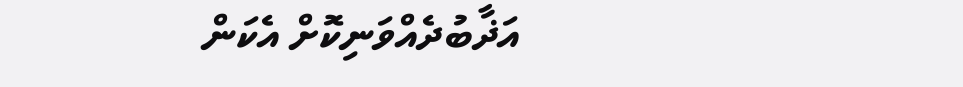އަޛާބުދެއްވަނިކޮށް އެކަން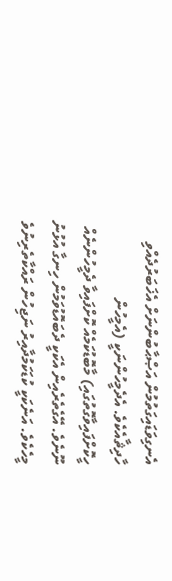އެނގިވަޑައިގަތުމުން އަޞްޙާބުންނަށް އެޚަބަރުދެއްވި ހާދިޘާއެކެވެ. އެދެމީހުންނަކީ (އެމީހުން ހީކޮށްފައިވާގޮތުގައި) މާބޮޑުކަމެއް ކޮށްފައިވާ ދެމީހުންނެއް ނޫނެވެ. އޭގެތެރެއިން އެކަކީ ދެބައޮޑުވަމުން ހިނގާ އުޅުނު މީހެކެވެ. އަނެކަކީ ކުޑަކަމުދާއިރު ނަޖިހުން ރައްކާތެރިނުވެ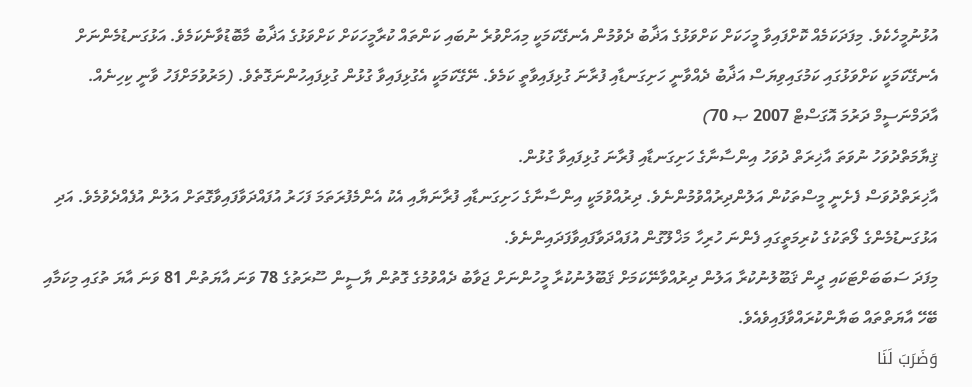އުޅުނުމީހެކެވެ. މިފަދަކަމެއް ކޮށްފައިވާ މީހަކަށް ކަށްވަޅުގެ އަޛާބު ދެވުމުން އެނގޭކަމަކީ މިއަށްވުރެ ނުބައި ކަންތައް ކުރާމީހަކަށް ކަށްވަޅުގެ އަޛާބު މާބޮޑުވާނެކަމެވެ. އަޅުގަނޑުމެންނަށް އެނގޭކަމަކީ ކަށްވަޅުގައި ކަމުގައިވިޔަސް އަޛާބު ދެއްވާނީ ހަށިގަނޑާއި ފުރާނަ ގުޅިފައިވާތީ ކަމެވެ. ނޭގޭކަމަކީ އެގުޅިފައިވާ ގުޅުން ގުޅިފައިހުންނަގޮތެވެ. (މަރުވުމަށްފަހު ވާނީ ކިހިނެއް. އާދަމްނަސީމް ދަރުމަ އޮގަސްޓް 2007 ޞ 70)
ޤިޔާމަތްދުވަހު ނުވަތަ އާޚިރަތް ދުވަހު އިންސާނާގެ ހަށިގަނޑާއި ފުރާނަ ގުޅިފައިވާ ގުޅުން.
އާޚިރަތްދުވަސް ފެށެނީ މީސްތަކުން އަލުންދިރުއްވުމުންނެވެ. ދިރުއްވުމަކީ އިންސާނާގެ ހަށިގަނޑާއި ފުރާނަޔާއި އެކު އެންމެފުރަތަމަ ފަހަރު އުފައްދަވާފައިވާގޮތަށް އަލުން އުފެއްދެވުމެވެ. އަދި އަޅުގަނޑުމެންގެ ލޯތަކުގެ ކުރިމަތީގައި ފެންނަ ހުރިހާ މަޚްލޫގުން އުފައްދަވާފައިވާފަދައިންނެވެ.
މިފަދަ ސަބަބަށްޓަކައި ދީން ޤަބޫލުނުކުރާ އަލުން ދިރުއްވާނޭކަމަށް ޤަބޫލުނުކުރާ މީހުންނަށް ޖަވާބު ދެއްވުމުގެ ގޮތުން ޔާސީން ސޫރަތުގެ 78 ވަނަ އާޔަތުން 81 ވަނަ އާޔަ ތުގައި މިކަމާއި ބޭހޭ އާޔަތްތައް ބަޔާންކުރައްވާފައިވެއެވެ.
وَضَرَبَ لَنَا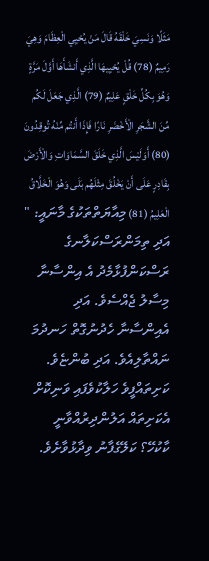مَثَلًا وَنَسِيَ خَلْقَهُ قَالَ مَنْ يُحْيِي الْعِظَامَ وَهِيَ رَمِيمٌ (78) قُلْ يُحْيِيهَا الَّذِي أَنشَأَهَا أَوَّلَ مَرَّةٍ وَهُوَ بِكُلِّ خَلْقٍ عَلِيمٌ (79) الَّذِي جَعَلَ لَكُم مِّنَ الشَّجَرِ الْأَخْضَرِ نَارًا فَإِذَا أَنتُم مِّنْهُ تُوقِدُونَ (80) أَوَلَيْسَ الَّذِي خَلَقَ السَّمَاوَاتِ وَالْأَرْضَ بِقَادِرٍ عَلَى أَنْ يَخْلُقَ مِثْلَهُم بَلَى وَهُوَ الْخَلَّاقُ الْعَلِيمُ (81) މިއާޔަތްތަކުގެ މާނައީ: " އަދި ތިމަންރަސްކަލާނގެ ރަސްކަންފުޅާމެދު އެ އިންސާނާ މިސާލު ޖެއްސެވެ. އަދި އެއިންސާނާ ހެދުނުގޮތް ހަނދުމަ ނައްތާލިއެވެ. އަދި ބުންޏެވެ. ކަށިތައްފީވެ ހަލާކުވެފައި ވަނިކޮށް އެކަށިތައް އަލުންދިރުއްވާނީ ކާކުހޭ؟ ކަލޭގެފާނު ވިދާޅުވާށެވެ.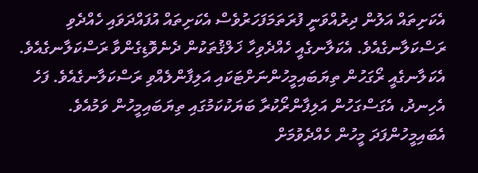އެކަށިތައް އަލުން ދިރުއްވަނީ ފުރަތަމަފަހަރުވެސް އެކަށިތައް އުފައްދަވައި ހެއްދެވި ރަސްކަލާނގެއެވެ. އެކަލާނގެއީ ހެއްދެވިހާ ޚަލްޤުތަކުން ދެނެވޮޑިގެންވާ ރަސްކަލާނގެއެވެ. އެކަލާނގެއީ ރޯގަހުން ތިޔަބައިމީހުންނަށްޓަކައި އަލިފާންލެއްވި ރަސްކަލާނގެއެވެ. ފަހެ އެހިނދު، އެގަސްގަހުން އަލިފާންރޯކުރާ ބަޔަކުކަމުގައި ތިޔަބައިމީހުން ވަމުއެވެ. އެބައިމީހުންފަދަ މީހުން ހެއްދެވުމަށް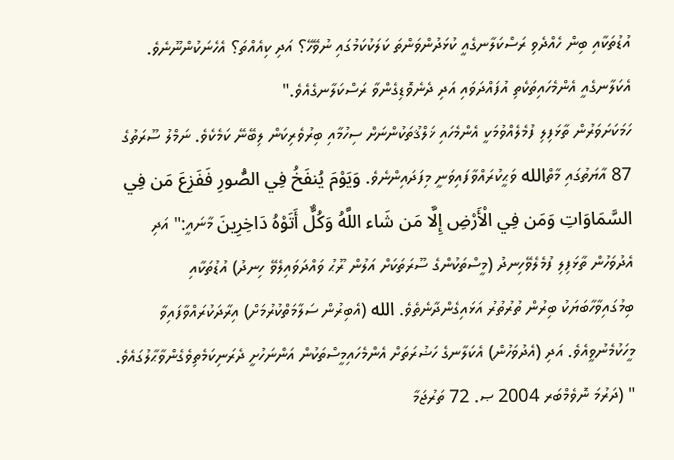އުޑުތަކާއި ބިން ހެއްދެވި ރަސްކަލާނގެއީ ކުޅަދުންވަންތަ ކަލަކުކަމުގައި ނުވޭހޭ؟ އަދި ކިއެއްތަ؟ އެހެނަކުންނޫނެވެ. އެކަލާނގެއީ އެންމެހައިތަކެތި އުފައްދަވައި އަދި ދެނެވޮޑިގެންވާ ރަސްކަލާނގެއެވެ."
ހަމަކަށަވަރުން ތާޅަފިލި ފުމެލެއްވުމަކީ އެންމެހައި ޚަލްޤުތަކުންނަށް ސިހުމާއި ބިރުވެރިކަން ލިބޭނޭ ކަމެކެވެ. ނަމްލު ސޫރަތުގެ 87 އާޔަތުގައި މާތްالله ވަޙީކުރައްވާފައިވަނީ މިފަދައިންނެވެ. وَيَوْمَ يُنفَخُ فِي الصُّورِ فَفَزِعَ مَن فِي السَّمَاوَاتِ وَمَن فِي الْأَرْضِ إِلَّا مَن شَاء اللَّهُ وَكُلٌّ أَتَوْهُ دَاخِرِينَ މާނައީ:" އަދި އެދުވަހުން ތާޅަފިލި ފުމެލެވޭހިނދު (މީސްތަކުންގެ ސޫރަތަކަށް އަލުން ރޫޙު ވައްދަވައިލެވޭ ހިނދު) އުޑުތަކާއި ބިމުގައިވާހާބަޔަކު ބިރުން ތުރުތުރު އަޅައިގެންދާނެތެވެ. الله (އެބިރުން ސަލާމަތްކުރުމަށް) އިރާދަކުރައްވާފައިވާ މީހަކުމެނުވީއެވެ. އަދި (އެދުވަހުން) އެކަލާނގެ ހަޟުރަތަށް އެންމެހައިމީސްތަކުން އަންނަހުށީ ދެރަނިކަމެތިވެގެންވާޙާލުގައެވެ. " (ދަރުމަ ނޮވެމްބަރ 2004 ޞ. 72 ތަރުޖަމާ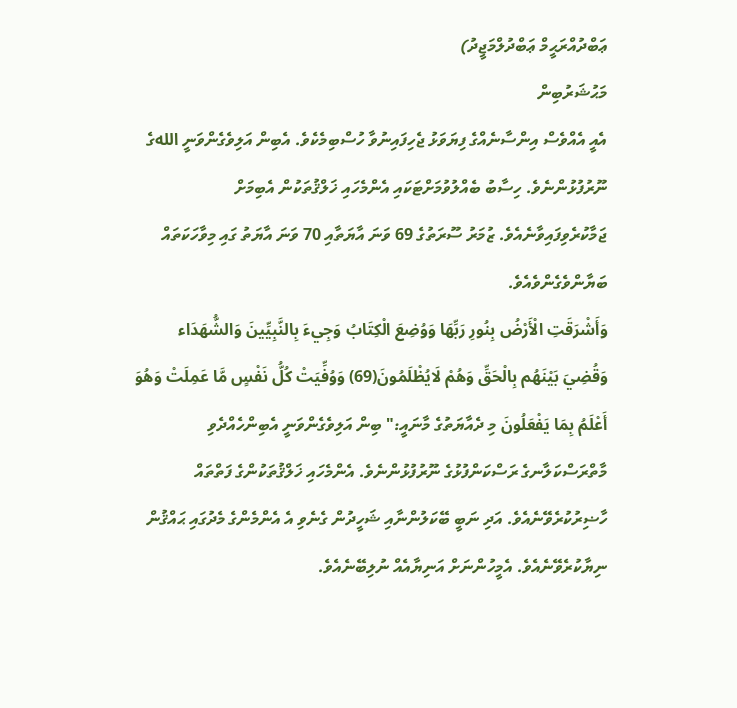ޢަބްދުއްރަޙީމް ޢަބްދުލްމަޖީދު)
މަޙުޝަރުބިން
އެއީ އެއްވެސް އިންސާނެއްގެ ފިޔަވަޅު ޖެހިފައިނުވާ ހުސްބިމެކެވެ. އެބިން އަލިވެގެންވަނީ اللهގެ ނޫރުފުޅުންނެވެ. ހިސާބު ބެއްލުވުމަށްޓަކައި އެންމެހައި ޚަލްޤުތަކުން އެބިމަށް ޖަމާކުރެވިފައިވާނެއެވެ. ޒުމަރު ސޫރަތުގެ 69 ވަނަ އާޔަތާއި 70 ވަނަ އާޔަތު ގައި މިވާހަކަތައް ބަޔާންވެގެންވެއެވެ.
وَأَشْرَقَتِ الْأَرْضُ بِنُورِ رَبِّهَا وَوُضِعَ الْكِتَابُ وَجِيءَ بِالنَّبِيِّينَ وَالشُّهَدَاء وَقُضِيَ بَيْنَهُم بِالْحَقِّ وَهُمْ لَايُظْلَمُونَ(69) وَوُفِّيَتْ كُلُّ نَفْسٍ مَّا عَمِلَتْ وَهُوَ أَعْلَمُ بِمَا يَفْعَلُونَ މި ދެއާޔަތުގެ މާނައީ:" ބިން އަލިވެގެންވަނީ އެބިންހެއްދެވި މާތްރަސްކަލާނގެ ރަސްކަންފުޅުގެ ނޫރުފުޅުންނެވެ. އެންމެހައި ޚަލްޤުތަކުންގެ ފަތްތައް ހާޟިރުކުރެވޭނެއެވެ. އަދި ނަބީ ބޭކަލުންނާއި ޝަހީދުން ގެނެވި އެ އެންމެންގެ މެދުގައި ޙައްޤުން ނިޔާކުރެވޭނެއެވެ. އެމީހުންނަށް އަނިޔާއެއް ނުލިބޭނެއެވެ.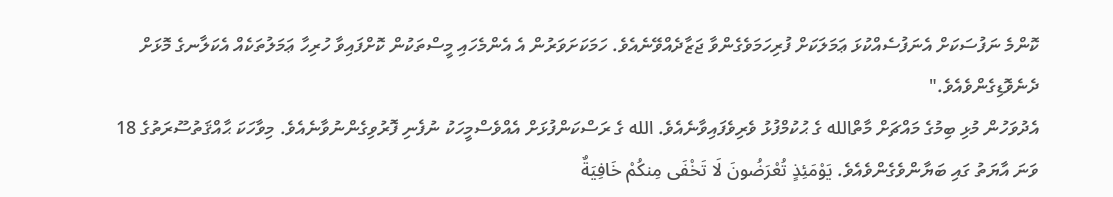ކޮންމެ ނަފުސަކަށް އެނަފުސެއްކުޅަ ޢަމަލަކަށް ފުރިހަމަވެގެންވާ ޖަޒާދެއްވޭނެއެވެ. ހަމަކަށަވަރުން އެ އެންމެހައި މީސްތަކުން ކޮށްފައިވާ ހުރިހާ ޢަމަލުތަކެއް އެކަލާނގެ މޮޅަށް ދެނެވޮޑިގެންވެއެވެ."
އެދުވަހުން މުޅި ބިމުގެ މައްޗަށް މާތްالله ގެ ޙުކުމްފުޅު ވެރިވެފައިވާނެއެވެ. الله ގެ ރަސްކަންފުޅަށް އެއްވެސްމީހަކު ނުފެނި ފޮރުވިގެންނުވާނެއެވެ. މިވާހަކަ ޙާއްޤަތުސޫރަތުގެ 18 ވަނަ އާޔަތު ގައި ބަޔާންވެގެންވެއެވެ. يَوْمَئِذٍ تُعْرَضُونَ لَا تَخْفَى مِنكُمْ خَافِيَةٌ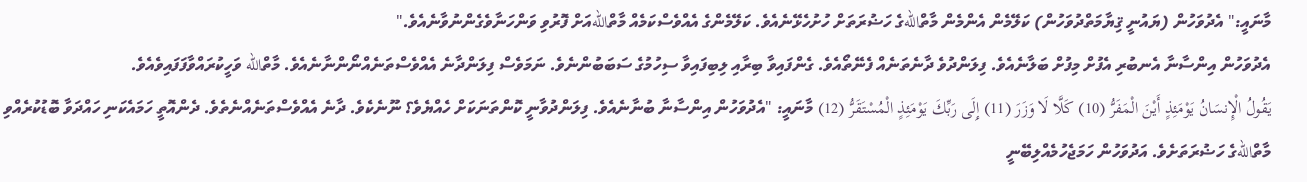މާނައީ:" އެދުވަހުން (ޔައުނީ ޤިޔާމަތްދުވަހުން) ކަލޭމެން އެންމެން މާތްاللهގެ ހަޟުރަތަށް ހުށުހެޅޭނެއެވެ. ކަލޭމެންގެ އެއްވެސްކަމެއް މާތްاللهއަށް ފޮރުވި ވަންހަނާވެގެންނުވާނެއެވެ."
އެދުވަހުން އިންސާނާ އެނބުރި އެފުށް މިފުށް ބަލާނެއެވެ. ފިލަންދުވެ ދާނެތަނެއް ފެނޭތޯއެވެ. ގެންފައިވާ ބިރާއި ލިބިފައިވާ ސިހުމުގެ ސަބަބުންނެވެ. ނަމަވެސް ފިލަންދާނެ އެއްވެސްތަނެއްނޯންނާނެއެވެ. މާތްالله ވަހީކުރައްވާފަފައިވެއެވެ.
يَقُولُ الْإِنسَانُ يَوْمَئِذٍ أَيْنَ الْمَفَرُّ (10) كَلَّا لَا وَزَرَ (11) إِلَى رَبِّكَ يَوْمَئِذٍ الْمُسْتَقَرُّ (12) މާނައީ: "އެދުވަހުން އިންސާނާ ބުނާނެއެވެ. ފިލަންދުވާނީ ކޮންތަނަކަށް ހެއްޔެވެ؟ ނޫނެކެވެ. ދާނެ އެއްވެސްތަނެއްނެތެވެ. ދެންއޮތީ ހަމައެކަނި ހައްދަވާ ބޮޑުކުރެއްވި މާތްاللهގެ ހަޟުރަތަށެވެ. އަދުވަހުން ހަމަޖެހުމެއްލިބޭނީ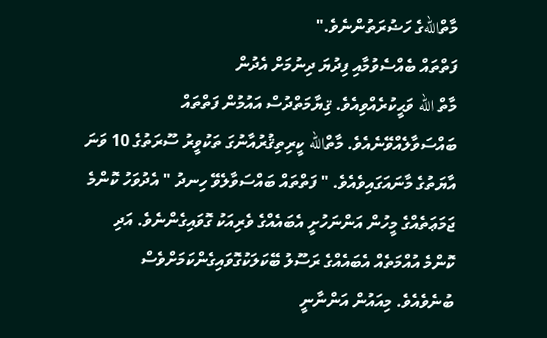މާތްاللهގެ ހަޟުރަތުންނެވެ."
ފަތްތައް ބެއްސެވުމާއި ފިދުޔަ ދިނުމަށް އެދުން
މާތް الله ވަޙީކުރެއްވިއެވެ. ޤިޔާމަތްދުސް އައުމުން ފަތްތައް ބައްސަވާލެއްވޭނެއެވެ. މާތްالله ކީރިތިޤުރުއާނުގަ ތަކުވީރު ސޫރަތުގެ 10 ވަނަ އާޔަތުގެ މާނައަގައިވެއެވެ. " ފަތްތައް ބައްސަވާލެވޭ ހިނދު " އެދުވަހު ކޮންމެ ޖަމަޢަތެއްގެ މީހުން އަންނަހުށީ އެބައެއްގެ ވެރިއަކު ގޮވައިގެންނެވެ. އަދި ކޮންމެ އުއްމަތެއް އެބައެއްގެ ރަސޫލު ބޭކަލަކުގޮވައިގެންކަމަށްވެސް ބުނެވެއެވެ. މިއައުން އަންނާނީ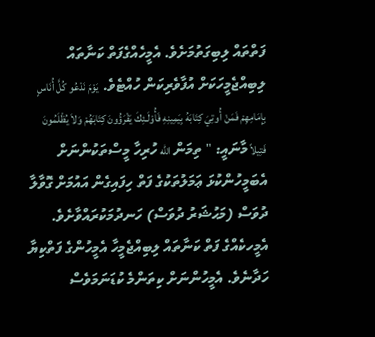ފަތްތައް ލިބިގަތުމަށެވެ. އެމީހެއްގެފަތް ކަނާތައް ލިބިއްޖެމީހަކަށް އުފާވެރިކަން ހުއްޓެވެ. يَوْمَ نَدْعُو كُلَّ أُنَاسٍ بِإِمَامِهِمْ فَمَنْ أُوتِيَ كِتَابَهُ بِيَمِينِهِ فَأُوْلَـئِكَ يَقْرَؤُونَ كِتَابَهُمْ وَلاَ يُظْلَمُونَ فَتِيلاً މާނައީ: " ތިމަން الله ހުރިހާ މީސްތަކުންނަށް އެބަމީހުންކުޅަ ޢަމަލުތަކުގެ ފަތް ހިފައިގެން އައުމަށް ގޮވާލާ ދުވަސް (މަޙުޝަރު ދުވަސް) ހަނދުމަކުރައްވާށެވެ. އެމީހކެއްގެ ފަތް ކަނާތައް ލިބިއްޖެމީހާ އެމީހުންގެ ފަތްކިޔާ ހަދާނެވެ. އެމީހުންނަށް ކިތަންމެ ކުޑަނަމަވެސް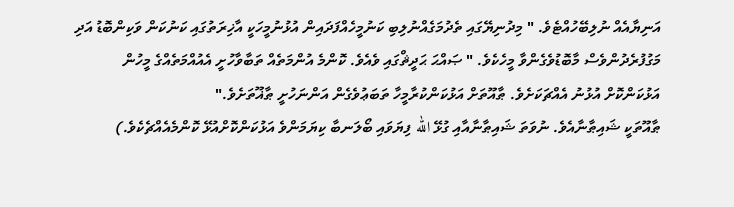އަނިޔާއެއް ނުލިބޭހުއްޓެވެ. " މިދުނިޔޭގައި ތެދުމަގެއްނުލިބި ކަނުމީހެއްފަދައިން އުޅުނުމީހަކީ އާޚިރަތުގައި ކަނުކަން ވަކިންބޮޑު އަދި މަގުފުރެދުންވެސް މާބޮޑުވެގެންވާ މީހެކެވެ. " ޞައްޙަ ޙަދީޘްގައި ވެއެވެ. ކޮންމެ އުންމަތެއް ތަބާވާހުށީ އެއުއްމަތެއްގެ މީހުން އަޅުކަންކޮށް އުޅުނު އެއްޗަކަށެވެ. ޠާއޫތަށް އަޅުކަންކުރާމީހާ ތަބަޢުވެގެން އަންނަހުށީ ޠާޣޫތަށެވެ."
ޠާއޫތަކީ ޝައިޠާނާއެވެ. ނުވަތަ ޝައިޠާނާއާއި ގުޅޭ الله ފިޔަވައި ބޯލަނބާ ކިޔަމަންވެ އަޅުކަންކޮށްއުޅޭ ކޮންމެއެއްޗެކެވެ.)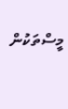މީސްތަކުން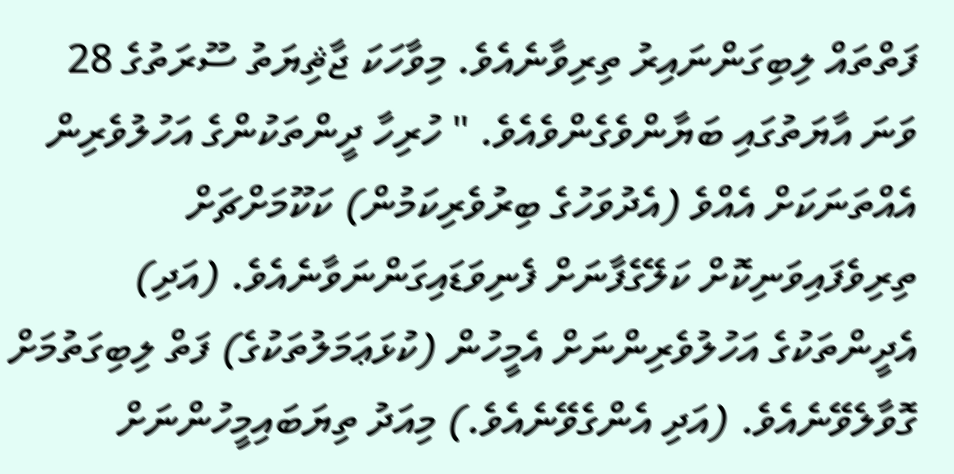ފަތްތައް ލިބިގަންނައިރު ތިރިވާނެއެވެ. މިވާހަކަ ޖާޘިޔަތު ސޫރަތުގެ 28 ވަނަ އާޔަތުގައި ބަޔާންވެގެންވެއެވެ. " ހުރިހާ ދީންތަކުންގެ އަހުލުވެރިން އެއްތަނަކަށް އެއްވެ (އެދުވަހުގެ ބިރުވެރިކަމުން) ކަކޫމަށްޗަށް ތިރިވެފައިވަނިކޮށް ކަލޭގެފާނަށް ފެނިވަޑައިގަންނަވާނެއެވެ. (އަދި) އެދީންތަކުގެ އަހުލުވެރިންނަށް އެމީހުން (ކުޅަޢަމަލުތަކުގެ) ފަތް ލިބިގަތުމަށް ގޮވާލެވޭނެއެވެ. (އަދި އެންގެވޭނެއެވެ.) މިއަދު ތިޔަބައިމީހުންނަށް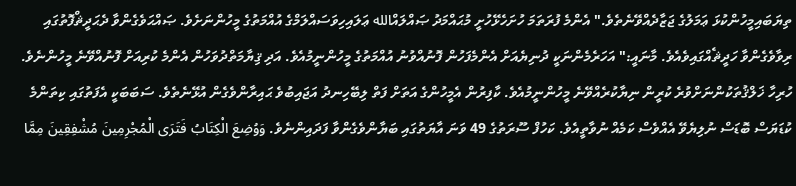ތިޔަބައިމީހުންކުޅަ ޢަމަލުގެ ޖަޒާދެއްވޭނެތެވެ." އެންމެ ފުރަތަމަ ހުށަހެޅޭހުށީ މުޙައްމަދު ޞައްލައްالله ޢަލައިހިވަސައްލަމްގެ އުއްމަތުގެ މީހުންނަށެވެ. ޞައްޙަވެގެންވާ ދެޙަދީޘްފޮތުގައި ރިވާވެގެންވާ ހަދީޘެއްގައިވެއެވެ. މާނައީ:" އަހަރެމެންނަކީ ދުނިޔެއަށް އެންމެފަހުން ފޮނުއްވުނު އުއްމަތުގެ މީހުންނީމުއެވެ. އަދި ޤިޔާމަތްދުވަހުން އެންމެ ކުރިއަށް ފޮނުއްވޭނެ މީހުންނެވެ. ހުރިހާ ޚަލްޤުތަކުންނަށްވުރެ ކުރީން ނިޔާކުރެއްވޭނެ މީހުންނީމުއެވެ. ކާފިރުން އެމީހުންގެ އަތަށް ފަތް ލިބޭހިނދު އަޖައިބުވެ ޙައިރާންވެގެން އުޅޭނެތެވެ. ސަބަބަކީ އެފަތުގައި ކިތަންމެ ކުޑަޔަސް ބޮޑަސް ނުލިޔެވޭ އެއްވެސް ކަމެއް ނުވާތީއެވެ. ކަހުފް ސޫރަތުގެ 49 ވަނަ އާޔަތުގައި ބަޔާންވެގެންވާ ފަދައިންނެވެ. وَوُضِعَ الْكِتَابُ فَتَرَى الْمُجْرِمِينَ مُشْفِقِينَ مِمَّا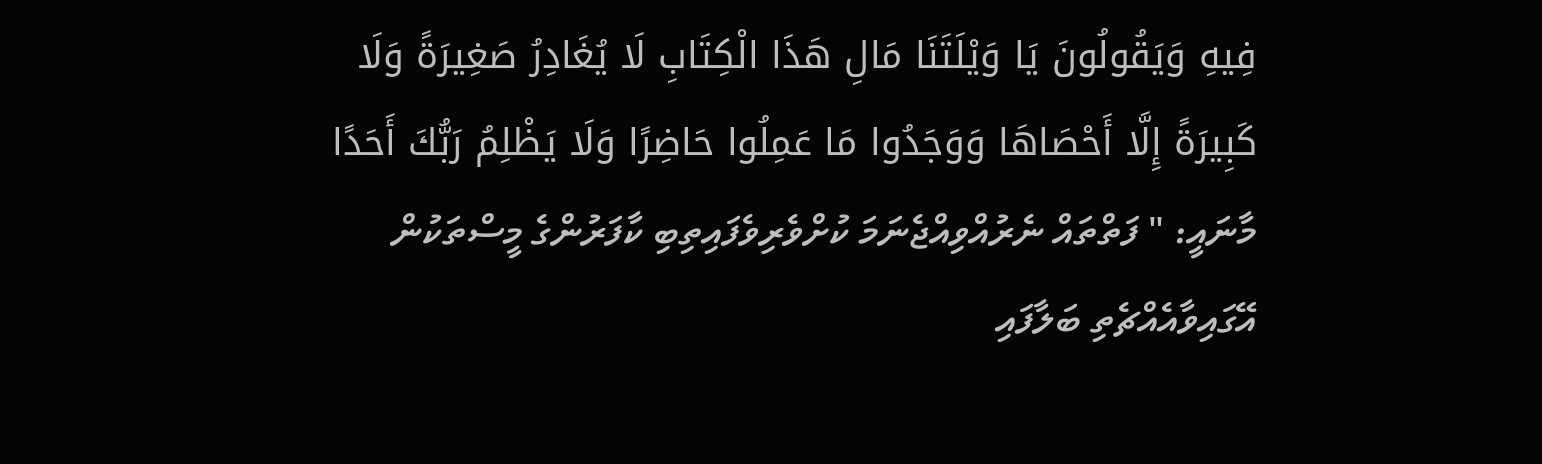فِيهِ وَيَقُولُونَ يَا وَيْلَتَنَا مَالِ هَذَا الْكِتَابِ لَا يُغَادِرُ صَغِيرَةً وَلَا كَبِيرَةً إِلَّا أَحْصَاهَا وَوَجَدُوا مَا عَمِلُوا حَاضِرًا وَلَا يَظْلِمُ رَبُّكَ أَحَدًا މާނައީ: " ފަތްތައް ނެރުއްވިއްޖެނަމަ ކުށްވެރިވެފައިތިބި ކާފަރުންގެ މީސްތަކުން އޭގައިވާއެއްޗެތި ބަލާފައި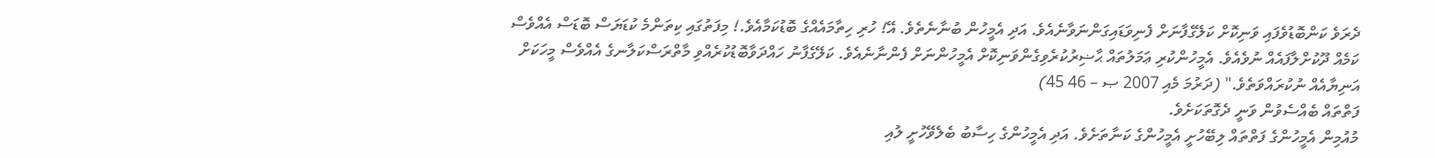ދެރަވެ ކަންބޮޑުވެފައި ވަނިކޮށް ކަލޭގެފާނަށް ފެނިވަޑައިގަންނަވާނެއެވެ. އަދި އެމީހުން ބުނާނެތެވެ. އޭ! ހުރި ހިތާމައެއްގެ ބޮޑުކަމާއެވެ.! މިފަތުގައި ކިތަންމެ ކުޑަޔަސް ބޮޑަސް އެއްވެސް ކަމެއް ދޫކުށްލާފައެއް ނުވެއެވެ. އެމީހުންކުރި ޢަމަލުތައް ޙާޟިރުކުރެވިގެންވަނިކޮށް އެމީހުންނަށް ފެންނާނެއެވެ. ކަލޭގެފާނު ހައްދަވާބޮޑުކުރެއްވި މާތްރަސްކަލާނގެ އެއްވެސް މީހަކަށް އަނިޔާއެއް ނުކުރައްވަތެވެ." (ދަރުމަ މެއި 2007 ޞ – 46 45)
ފަތްތައް ބެއްސެވުން ވަނީ ދެގޮތަކަށެވެ.
މުއުމިން އެމީހުންގެ ފަތްތައް ލިބޭހުށީ އެމީހުންގެ ކަނާތަށެވެ. އަދި އެމީހުންގެ ހިސާބު ބެލެވޭހުށީ ލުއި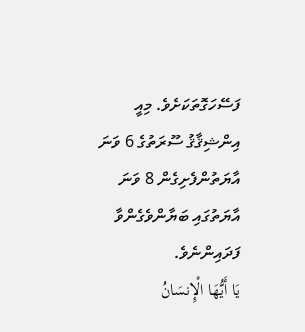ފަސޭހަގޮތަކަށެވެ. މިއީ އިންޝިޤާޤު ސޫރަތުގެ 6 ވަނަ އާޔަތުންފެށިގެން 8 ވަނަ އާޔަތުގައި ބަޔާންވެގެންވާ ފަދައިންނެވެ.
يَا أَيُّهَا الْإِنسَانُ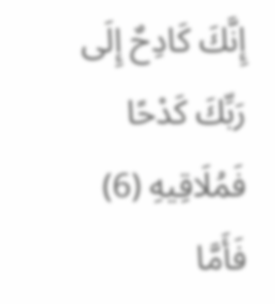إِنَّكَ كَادِحٌ إِلَى رَبِّكَ كَدْحًا فَمُلَاقِيهِ (6) فَأَمَّا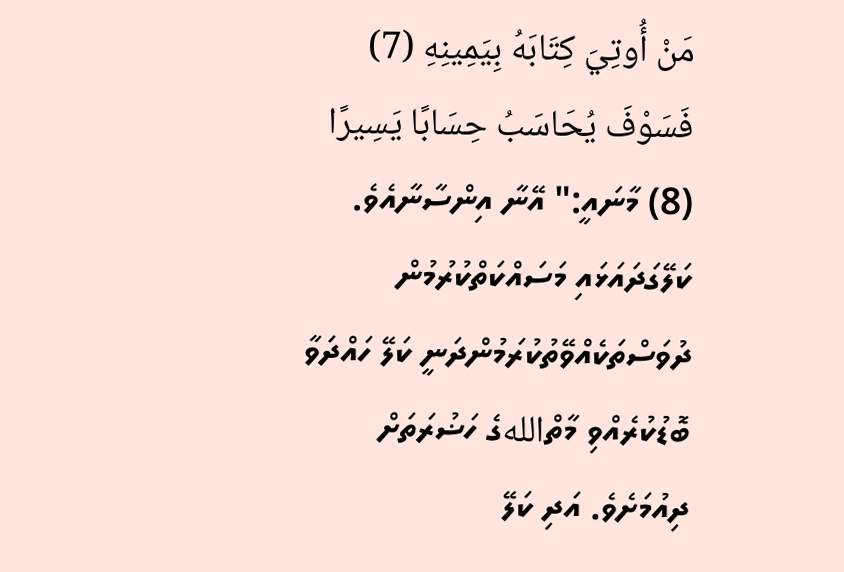مَنْ أُوتِيَ كِتَابَهُ بِيَمِينِهِ (7) فَسَوْفَ يُحَاسَبُ حِسَابًا يَسِيرًا (8) މާނައީ:" އޭނާ އިންސާނާއެވެ. ކަލޭގަދައަޅައި މަސައްކަތްކުރުމުން ދުވަސްތަކެއްވޭތުކުރަމުންދަނީ ކަލޭ ހައްދަވާ ބޮޑުކުރެއްވި މާތްاللهގެ ހަޟުރަތަށް ދިއުމަށެވެ. އަދި ކަލޭ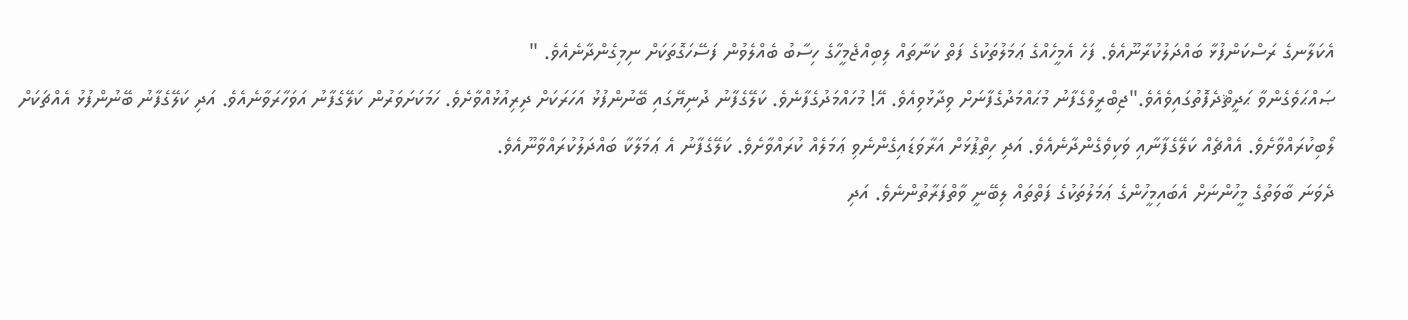އެކަލާނގެ ރަސްކަންފުޅާ ބައްދަލުކުރާނޫއެވެ. ފަހެ އެމީހެއްގެ ޢަމަލުތަކުގެ ފަތް ކަނާތައް ލިބިއްޖެމީހާގެ ހިސާބު ބެއްލެވުން ފަސޭހަގޮތަކަށް ނިމިގެންދާނެއެވެ. "
ޞައްޙަވެގެންވާ ޙަދީޘްދެފޮތުގައިވެއެވެ."ޖިބްރީލްގެފާނު މުޙައްމަދުގެފާނަށް ވިދާޅުވިއެވެ. އޭ! މުހައްމަދުގެފާނެވެ. ކަލޭގެފާނު ދުނިޔޭގައި ބޭނުންފުޅު އަހަރަކަށް ދިރިއުޅުއްވާށެވެ. ހަމަކަށަވަރުން ކަލޭގެފާނު އަވަހާރަވާނެއެވެ. އަދި ކަލޭގެފާނު ބޭނުންފުޅު އެއްޗަކަށް ލޯބިކުރައްވާށެވެ. އެއްޗެއް ކަލޭގެފާނާއި ވަކިވެގެންދާނެއެވެ. އަދި ހިތްޕުޅަށް އަރާވަޑައިގެންނެވި ޢަމަލެއް ކުރައްވާށެވެ. ކަލޭގެފާނު އެ ޢަމަލާކާ ބައްދަލުކުރައްވާނޫއެވެ.
ދެވަނަ ބާވަތުގެ މީހުންނަށް އެބައިމީހުންގެ ޢަމަލުތަކުގެ ފަތްތައް ލިބޭނީ ވާތްފަރާތުންނެވެ. އަދި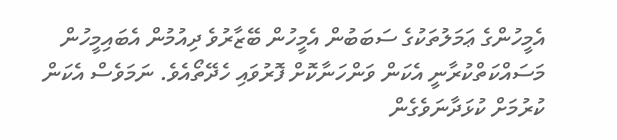އެމީހުންގެ ޢަމަލުތަކުގެ ސަބަބުން އެމީހުން ބޭޒާރުވެ ދިއުމުން އެބައިމީހުން މަސައްކަތްކުރާނީ އެކަން ވަންހަނާކޮށް ފޮރުވައި ހެދޭތޯއެވެ. ނަމަވެސް އެކަން ކުރުމަށް ކުޅަދާނަވެގެން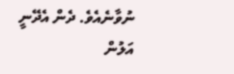ނުވާނެއެވެ. ދެން އެދޭނީ އަލުން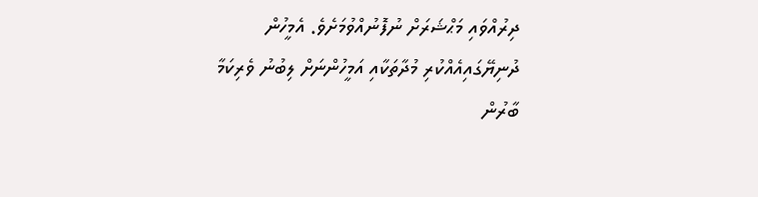ދިރުއްވައި މަޙްޝަރަށް ނުފޮނުއްވުމަށެވެ. އެމީހުން ދުނިޔޭގައިއެއްކުރި މުދާތަކާއި އަމީހުންނަށް ލިބުނު ވެރިކަމާ ބާރުން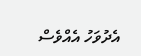އެދުވަހު އެއްވެސް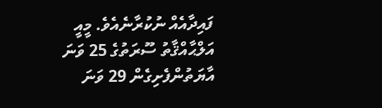ފައިދާއެއް ނުކުރާނެއެވެ. މީއީ އަލްޙާއްޤާތު ސޫރަތުގެ 25 ވަނަ އާޔަތުންފެށިގެން 29 ވަނަ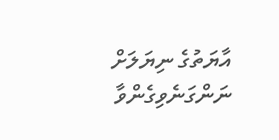އާޔަތުގެ ނިޔަލަށް ނަންގަނެވިގެންވާ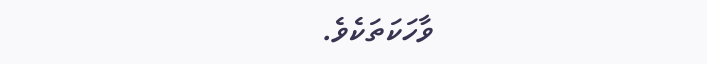ވާހަކަތަކެވެ.